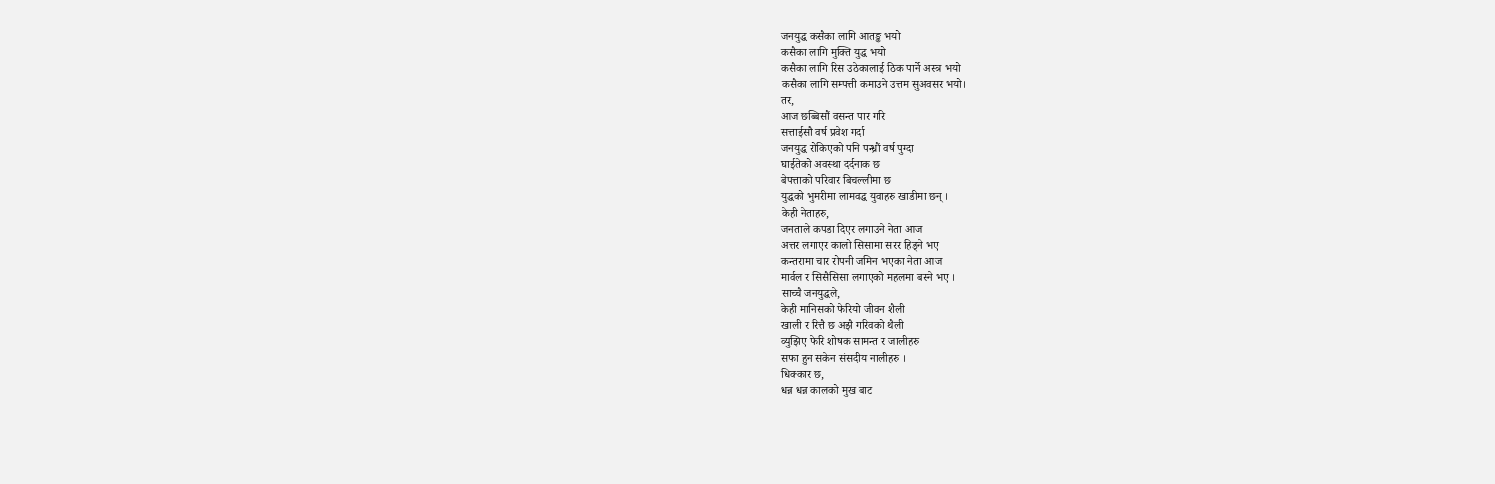जनयुद्ध कसैका लागि आतङ्क भयो
कसैका लागि मुक्ति युद्ध भयो
कसैका लागि रिस उठेकालाई ठिक पार्ने अस्त्र भयो
कसैका लागि सम्पत्ती कमाउने उत्तम सुअवसर भयो।
तर,
आज छब्बिसौं वसन्त पार गरि
सत्ताईसौ वर्ष प्रवेश गर्दा
जनयुद्ध रोकिएको पनि पन्ध्रौं वर्ष पुग्दा
घाईतेको अवस्था दर्दनाक छ
बेपत्ताको परिवार बिचल्लीमा छ
युद्धको भुमरीमा लामवद्ध युवाहरु खाडीमा छन् ।
केही नेताहरु,
जनताले कपडा दिएर लगाउने नेता आज
अत्तर लगाएर कालो सिसामा सरर हिड्ने भए
कन्तरामा चार रोपनी जमिन भएका नेता आज
मार्वल र सिसैसिसा लगाएको महलमा बस्ने भए ।
साच्चै जनयुद्धले,
केही मानिसको फेरियो जीवन शैली
खाली र रित्तै छ अझै गरिवको थैली
व्युझिए फेरि शोषक सामन्त र जालीहरु
सफा हुन सकेन संसदीय नालीहरु ।
धिक्कार छ,
धन्न धन्न कालको मुख बाट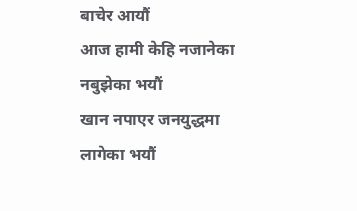बाचेर आयौं
आज हामी केहि नजानेका नबुझेका भयौं
खान नपाएर जनयुद्धमा लागेका भयौं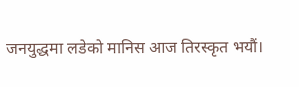जनयुद्धमा लडेको मानिस आज तिरस्कृत भयौं।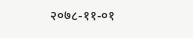२०७८-११-०१